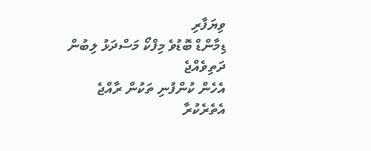ވިޔަފާރި
ޑިމާންޑް ބޮޑުވެ މިފްކޯ މަސްދަޅު ލިބުން ދަތިވެއްޖެ
އެހެން ކުންފުނި ތަކުން ރާއްޖެ އެތެރެކުރާ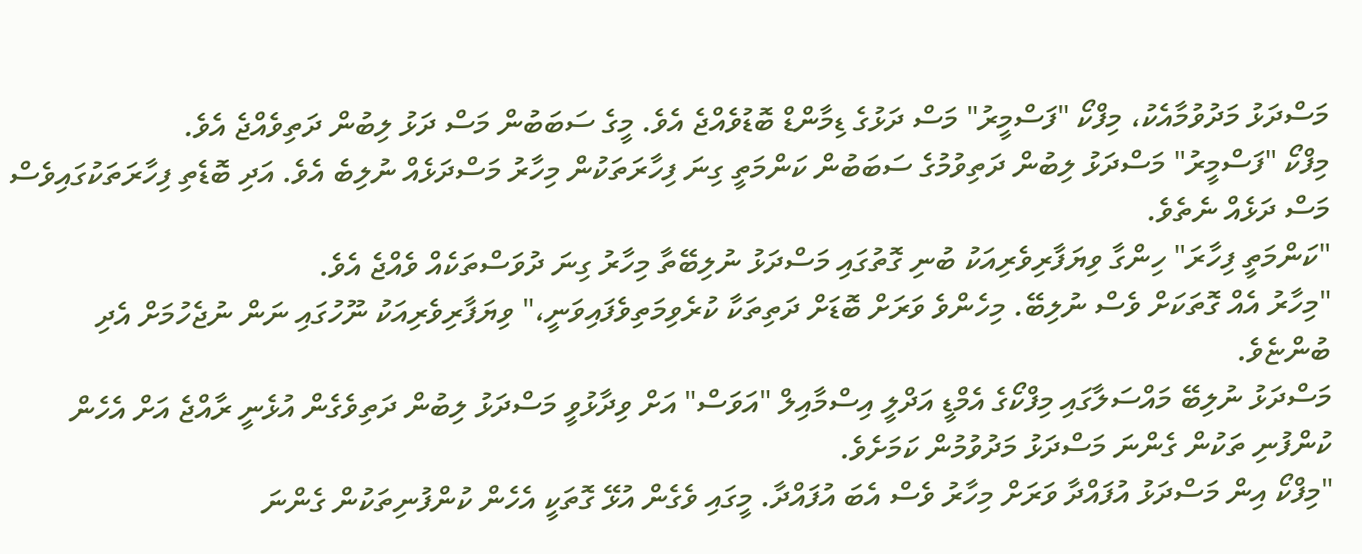މަސްދަޅު މަދުވުމާއެކު، މިފްކޯ "ފަސްމީރު" މަސް ދަޅުގެ ޑިމާންޑް ބޮޑުވެއްޖެ އެވެ. މީގެ ސަބަބުން މަސް ދަޅު ލިބުން ދަތިވެއްޖެ އެވެ.
މިފްކޯ "ފަސްމީރު" މަސްދަޅު ލިބުން ދަތިވުމުގެ ސަބަބުން ކަންމަތީ ގިނަ ފިހާރަތަކުން މިހާރު މަސްދަޅެއް ނުލިބެ އެވެ. އަދި ބޮޑެތި ފިހާރަތަކުގައިވެސް މަސް ދަޅެއް ނެތެވެ.
"ކަންމަތީ ފިހާރަ" ހިންގާ ވިޔަފާރިވެރިއަކު ބުނި ގޮތުގައި މަސްދަޅު ނުލިބޭތާ މިހާރު ގިނަ ދުވަސްތަކެއް ވެއްޖެ އެވެ.
"މިހާރު އެއް ގޮތަކަށް ވެސް ނުލިބޭ. މިހެންވެ ވަރަށް ބޮޑަށް ދަތިތަކާ ކުރެވިމަތިވެފައިވަނީ،" ވިޔަފާރިވެރިއަކު ނޫހުގައި ނަން ނުޖެހުމަށް އެދި ބުންޏެވެ.
މަސްދަޅު ނުލިބޭ މައްސަލާގައި މިފްކޯގެ އެމްޑީ އަދްލީ އިސްމާއިލް "އަވަސް" އަށް ވިދާޅުވީ މަސްދަޅު ލިބުން ދަތިވެގެން އުޅެނީ ރާއްޖެ އަށް އެހެން ކުންފުނި ތަކުން ގެންނަ މަސްދަޅު މަދުވުމުން ކަމަށެވެ.
"މިފްކޯ އިން މަސްދަޅު އުފައްދާ ވަރަށް މިހާރު ވެސް އެބަ އުފައްދާ. މީގައި ވެގެން އުޅޭ ގޮތަކީ އެހެން ކުންފުނިތަކުން ގެންނަ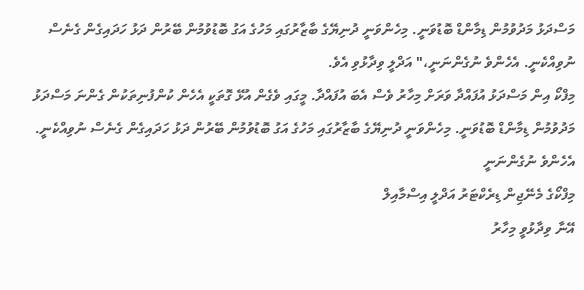މަސްދަޅު މަދުވުމުން ޑިމާންޑް ބޮޑުވަނީ. މިހެންވަނީ ދުނިޔޭގެ ބާޒާރުގައި މަހުގެ އަގު ބޮޑުވުމުން ބޭރުން ދަޅު ހަދައިގެން ގެނެސް ނުވިއްކެނީ. އެހެންވެ ނުގެންނަނީ،" އަދްލީ ވިދާޅުވި އެވެ.
މިފްކޯ އިން މަސްދަޅު އުފައްދާ ވަރަށް މިހާރު ވެސް އެބަ އުފައްދާ. މީގައި ވެގެން އުޅޭ ގޮތަކީ އެހެން ކުންފުނިތަކުން ގެންނަ މަސްދަޅު މަދުވުމުން ޑިމާންޑް ބޮޑުވަނީ. މިހެންވަނީ ދުނިޔޭގެ ބާޒާރުގައި މަހުގެ އަގު ބޮޑުވުމުން ބޭރުން ދަޅު ހަދައިގެން ގެނެސް ނުވިއްކެނީ. އެހެންވެ ނުގެންނަނީ
މިފްކޯގެ މެނޭޖިން ޑިރެކްޓަރު އަދްލީ އިސްމާއިލް
އޭނާ ވިދާޅުވީ މިހާރު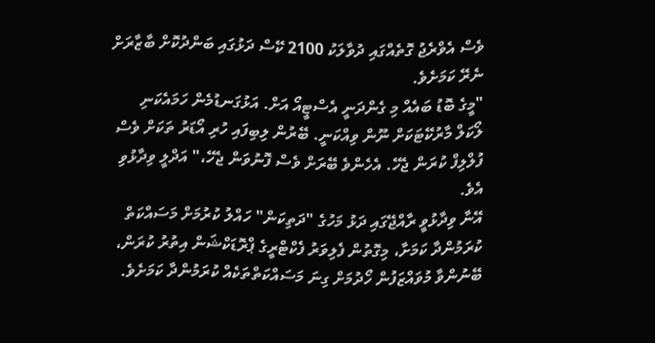ވެސް އެވްރެޖު ގޮތެއްގައި ދުވާލަކު 2100 ކޭސް ދަޅުގައި ބަންދުކޮށް ބާޒާރަށް ނެރޭ ކަމަށެވެ.
"މީގެ ބޮޑު ބައެއް މި ގެންދަނީ އެސްޓީއޯ އަށް. އަޅުގަނޑުމެން ހަމައެކަނި ލޯކަލް މާރުކޭޓަކަށް ނޫން ވިއްކަނީ. ބޭރުން ލިބިފައި ހުރި އޯޑަރު ތަކަށް ވެސް ފުލްލިފް ކުރަން ޖެހޭ. އެހެންވެ ބޭރަށް ވެސް ފޮނުވަން ޖެހޭ،" އަދްލީ ވިދާޅުވި އެވެ.
އޭނާ ވިދާޅުވީ ރާއްޖޭގައި ދަޅު މަހުގެ "ދަތިކަން" ހައްލު ކުރުމަށް މަސައްކަތް ކުރަމުންދާ ކަމަށާ، މިގޮތުން ފެލިވަރު ފެކްޓްރީގެ ޕްރޮޑަކްޝަން އިތުރު ކުރަން، ބޭނުންވާ މުވައްޒަފުން ހޯދުމަށް ގިނަ މަސައްކަތްތަކެއް ކުރަމުންދާ ކަމަށެވެ.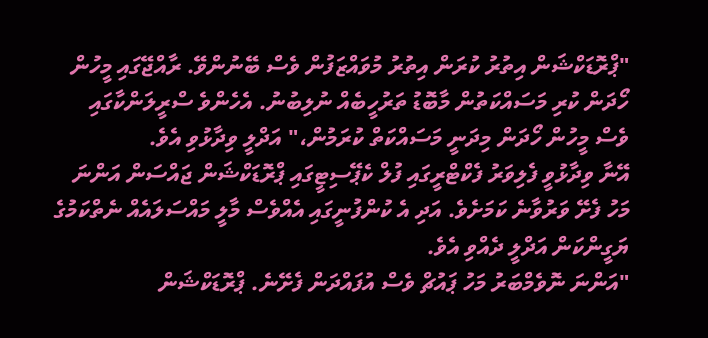"ޕްރޮޑަކްޝަން އިތުރު ކުރަން އިތުރު މުވައްޒަފުން ވެސް ބޭނުންވޭ. ރާއްޖޭގައި މީހުން ހޯދަން ކުރި މަސައްކަތުން މާބޮޑު ތަރުހީބެއް ނުލިބުނު. އެހެންވެ ސްރީލަންކާގައި ވެސް މީހުން ހޯދަން މިދަނީ މަސައްކަތް ކުރަމުން،" އަދްލީ ވިދާޅުވި އެވެ.
އޭނާ ވިދާޅުވީ ފެލިވަރު ފެކްޓްރީގައި ފުލް ކެޕޭސިޓީގައި ޕްރޮޑަކްޝަން ޖައްސަން އަންނަ މަހު ފެށޭ ވަރުވާނެ ކަމަށެވެ. އަދި އެ ކުންފުނީގައި އެއްވެސް މާލީ މައްސަލައެއް ނެތްކަމުގެ ޔަގީންކަން އަދްލީ ދެއްވި އެވެ.
"އަންނަ ނޮވެމްބަރު މަހު ޕައުޗް ވެސް އުފައްދަން ފެށޭނެ. ޕްރޮޑަކްޝަން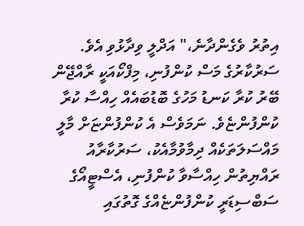އިތުރު ވެގެންދާނެ،" އަދްލީ ވިދާޅުވި އެވެ.
ސަރުކާރުގެ މަސް ކުންފުނި، މިފްކޯއަކީ ރާއްޖޭން ބޭރު ކުރާ ކަނޑު މަހުގެ ބޮޑުބައެއް ހިއްސާ ކުރާ ކުންފުންޏެވެ. ނަމަވެސް އެ ކުންފުންޏަށް މާލީ މައްސަލަތަކެއް ދިމާވުމާއެކު، ސަރުކާރާއު ރައްޔިތުން ހިއްސާވާ ކުންފުނި، އެސްޓީއޯގެ ސަބްސިޑަރީ ކުންފުންޏެއްގެ ގޮތުގައި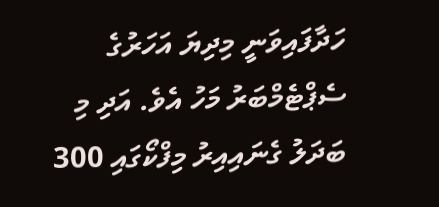ހަދާފައިވަނީ މިދިޔަ އަހަރުގެ ސެޕްޓެމްބަރު މަހު އެވެ. އަދި މި ބަދަލު ގެނައިއިރު މިފްކޯގައި 300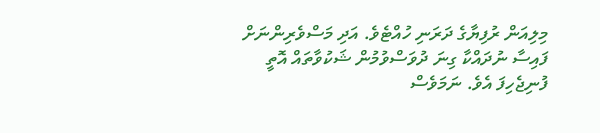މިލިއަން ރުފިޔާގެ ދަރަނި ހުއްޓެވެ. އަދި މަސްވެރިންނަށް ފައިސާ ނުދައްކާ ގިނަ ދުވަސްވުމުން ޝަކުވާތައް އޮތީ ފުނިޖެހިފަ އެވެ. ނަމަވެސް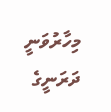މިހާރުވަނީ ދަރަނީގެ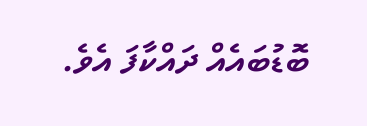ބޮޑުބައެއް ދައްކާފަ އެވެ.